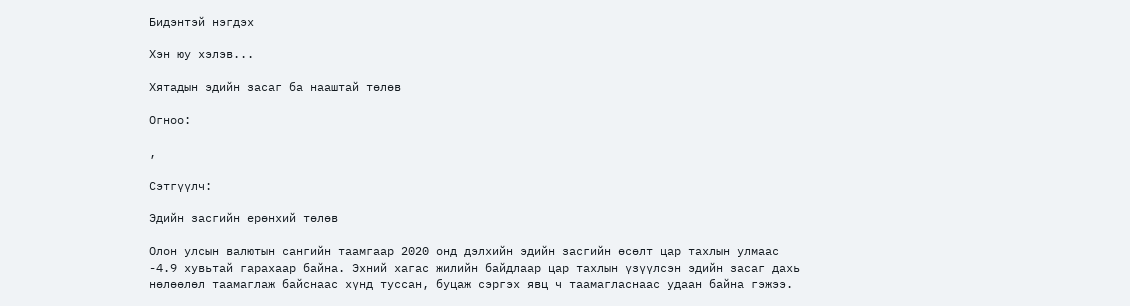Бидэнтэй нэгдэх

Хэн юу хэлэв...

Хятадын эдийн засаг ба нааштай төлөв

Огноо:

,

Сэтгүүлч:

Эдийн засгийн ерөнхий төлөв

Олон улсын валютын сангийн таамгаар 2020 онд дэлхийн эдийн засгийн өсөлт цар тахлын улмаас -4.9 хувьтай гарахаар байна. Эхний хагас жилийн байдлаар цар тахлын үзүүлсэн эдийн засаг дахь нөлөөлөл таамаглаж байснаас хүнд туссан, буцаж сэргэх явц ч таамагласнаас удаан байна гэжээ.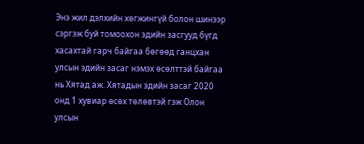Энэ жил дэлхийн хөгжингүй болон шинээр сэргэж буй томоохон эдийн засгууд бүгд хасахтай гарч байгаа бөгөөд ганцхан улсын эдийн засаг нэмэх өсөлттэй байгаа нь Хятад аж. Хятадын эдийн засаг 2020 онд 1 хувиар өсөх төлөвтэй гэж Олон улсын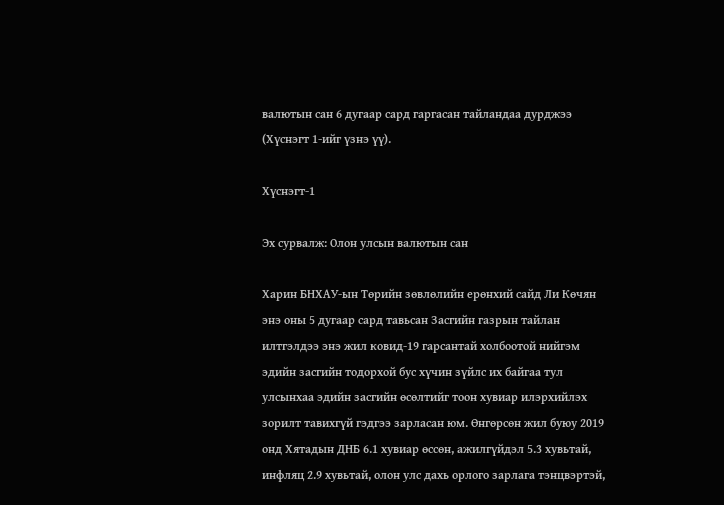валютын сан 6 дугаар сард гаргасан тайландаа дурджээ (Хүснэгт 1-ийг үзнэ үү).

Хүснэгт-1

Эх сурвалж: Олон улсын валютын сан

Харин БНХАУ-ын Төрийн зөвлөлийн ерөнхий сайд Ли Көчян энэ оны 5 дугаар сард тавьсан Засгийн газрын тайлан илтгэлдээ энэ жил ковид-19 гарсантай холбоотой нийгэм  эдийн засгийн тодорхой бус хүчин зүйлс их байгаа тул улсынхаа эдийн засгийн өсөлтийг тоон хувиар илэрхийлэх зорилт тавихгүй гэдгээ зарласан юм. Өнгөрсөн жил буюу 2019 онд Хятадын ДНБ 6.1 хувиар өссөн, ажилгүйдэл 5.3 хувьтай, инфляц 2.9 хувьтай, олон улс дахь орлого зарлага тэнцвэртэй,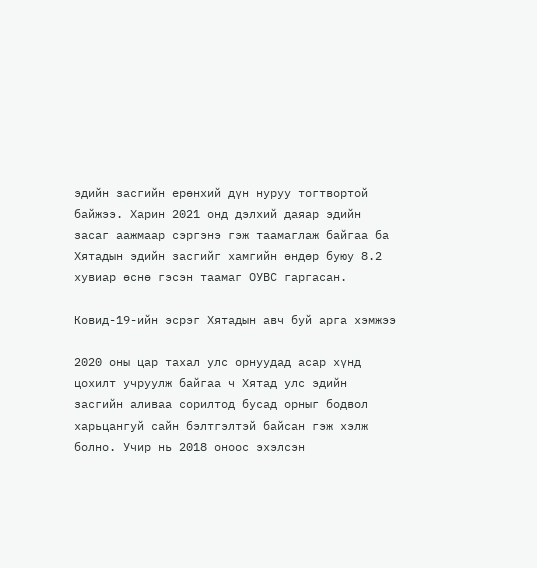эдийн засгийн ерөнхий дүн нуруу тогтвортой байжээ. Харин 2021 онд дэлхий даяар эдийн засаг аажмаар сэргэнэ гэж таамаглаж байгаа ба Хятадын эдийн засгийг хамгийн өндөр буюу 8.2 хувиар өснө гэсэн таамаг ОУВС гаргасан.

Ковид-19-ийн эсрэг Хятадын авч буй арга хэмжээ

2020 оны цар тахал улс орнуудад асар хүнд цохилт учруулж байгаа ч Хятад улс эдийн засгийн аливаа сорилтод бусад орныг бодвол харьцангуй сайн бэлтгэлтэй байсан гэж хэлж болно. Учир нь 2018 оноос эхэлсэн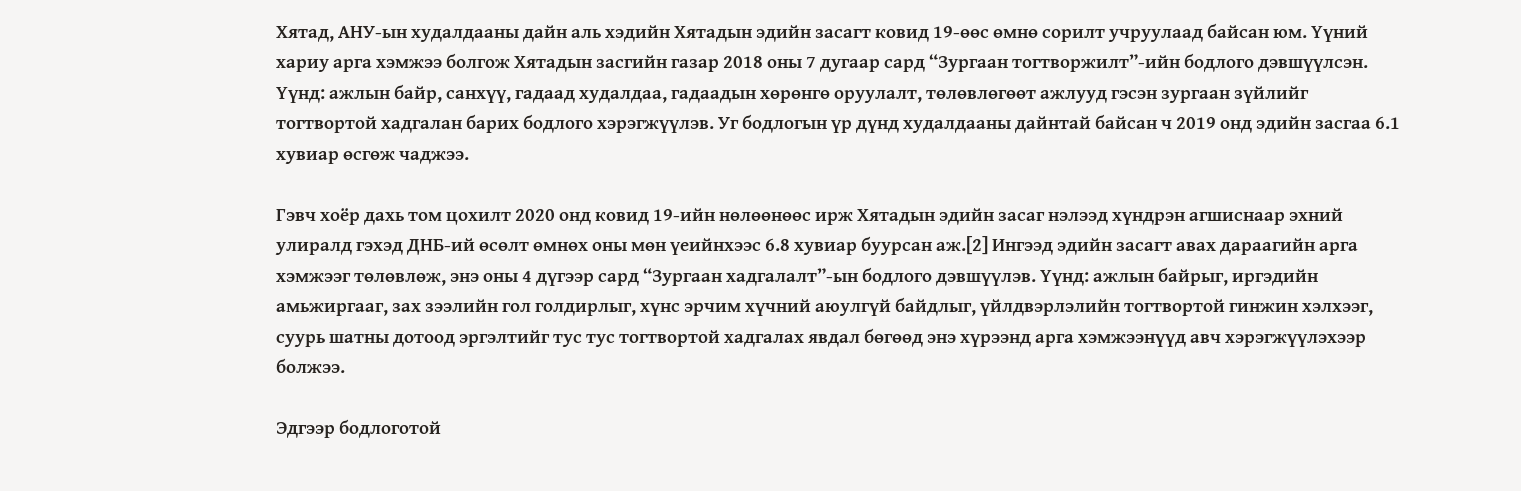Хятад, АНУ-ын худалдааны дайн аль хэдийн Хятадын эдийн засагт ковид 19-өөс өмнө сорилт учруулаад байсан юм. Үүний хариу арга хэмжээ болгож Хятадын засгийн газар 2018 оны 7 дугаар сард “Зургаан тогтворжилт”-ийн бодлого дэвшүүлсэн. Үүнд: ажлын байр, санхүү, гадаад худалдаа, гадаадын хөрөнгө оруулалт, төлөвлөгөөт ажлууд гэсэн зургаан зүйлийг тогтвортой хадгалан барих бодлого хэрэгжүүлэв. Уг бодлогын үр дүнд худалдааны дайнтай байсан ч 2019 онд эдийн засгаа 6.1 хувиар өсгөж чаджээ.

Гэвч хоёр дахь том цохилт 2020 онд ковид 19-ийн нөлөөнөөс ирж Хятадын эдийн засаг нэлээд хүндрэн агшиснаар эхний улиралд гэхэд ДНБ-ий өсөлт өмнөх оны мөн үеийнхээс 6.8 хувиар буурсан аж.[2] Ингээд эдийн засагт авах дараагийн арга хэмжээг төлөвлөж, энэ оны 4 дүгээр сард “Зургаан хадгалалт”-ын бодлого дэвшүүлэв. Үүнд: ажлын байрыг, иргэдийн амьжиргааг, зах зээлийн гол голдирлыг, хүнс эрчим хүчний аюулгүй байдлыг, үйлдвэрлэлийн тогтвортой гинжин хэлхээг, суурь шатны дотоод эргэлтийг тус тус тогтвортой хадгалах явдал бөгөөд энэ хүрээнд арга хэмжээнүүд авч хэрэгжүүлэхээр болжээ.

Эдгээр бодлоготой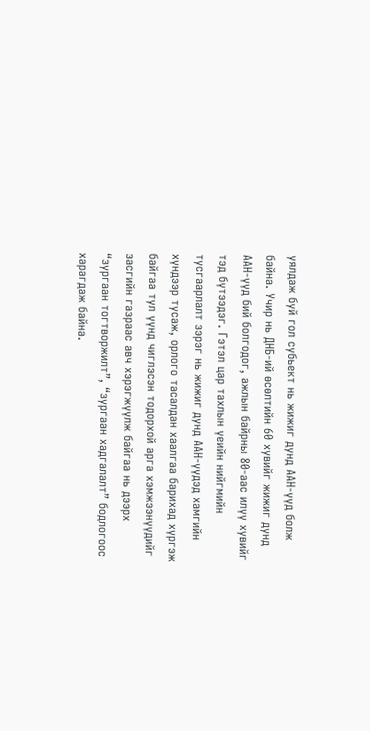уялдаж буй гол субьект нь жижиг дунд ААН-үүд болж байна. Учир нь ДНБ-ий өсөлтийн 60 хувийг жижиг дунд ААН-үүд бий болгодог, ажлын байрны 80-аас илүү хувийг тэд бүтээдэг. Гэтэл цар тахлын үеийн нийгмийн тусгаарлалт зэрэг нь жижиг дунд ААН-үүдэд хамгийн хүндээр тусаж, орлого тасалдан хаалгаа барихад хүргэж байгаа тул үүнд чиглэсэн тодорхой арга хэмжээнүүдийг засгийн газраас авч хэрэгжүүлж байгаа нь дээрх “зургаан тогтворжилт”, “зургаан хадгалалт” бодлогоос харагдаж байна.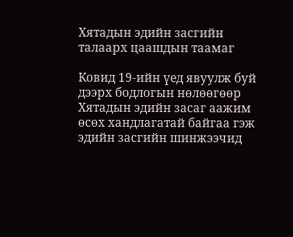Хятадын эдийн засгийн талаарх цаашдын таамаг

Ковид 19-ийн үед явуулж буй дээрх бодлогын нөлөөгөөр Хятадын эдийн засаг аажим өсөх хандлагатай байгаа гэж эдийн засгийн шинжээчид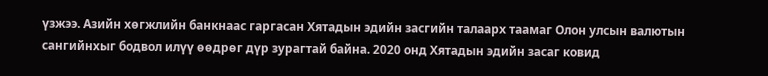үзжээ. Азийн хөгжлийн банкнаас гаргасан Хятадын эдийн засгийн талаарх таамаг Олон улсын валютын сангийнхыг бодвол илүү өөдрөг дүр зурагтай байна. 2020 онд Хятадын эдийн засаг ковид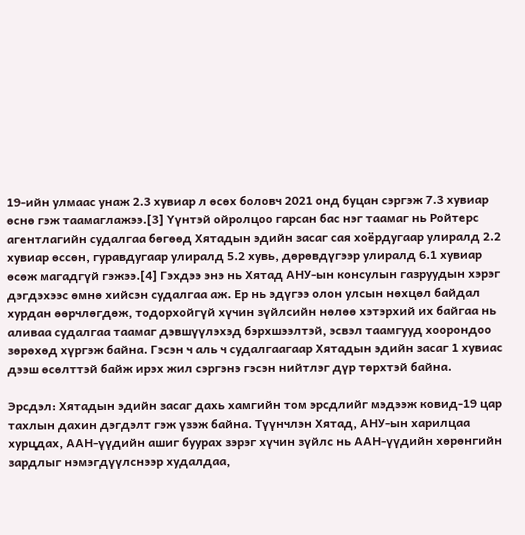19-ийн улмаас унаж 2.3 хувиар л өсөх боловч 2021 онд буцан сэргэж 7.3 хувиар өснө гэж таамаглажээ.[3] Үүнтэй ойролцоо гарсан бас нэг таамаг нь Ройтерс агентлагийн судалгаа бөгөөд Хятадын эдийн засаг сая хоёрдугаар улиралд 2.2 хувиар өссөн, гуравдугаар улиралд 5.2 хувь, дөрөвдүгээр улиралд 6.1 хувиар өсөж магадгүй гэжээ.[4] Гэхдээ энэ нь Хятад АНУ-ын консулын газруудын хэрэг дэгдэхээс өмнө хийсэн судалгаа аж. Ер нь эдүгээ олон улсын нөхцөл байдал хурдан өөрчлөгдөж, тодорхойгүй хүчин зүйлсийн нөлөө хэтэрхий их байгаа нь аливаа судалгаа таамаг дэвшүүлэхэд бэрхшээлтэй, эсвэл таамгууд хоорондоо зөрөхөд хүргэж байна. Гэсэн ч аль ч судалгаагаар Хятадын эдийн засаг 1 хувиас дээш өсөлттэй байж ирэх жил сэргэнэ гэсэн нийтлэг дүр төрхтэй байна.

Эрсдэл: Хятадын эдийн засаг дахь хамгийн том эрсдлийг мэдээж ковид-19 цар тахлын дахин дэгдэлт гэж үзэж байна. Түүнчлэн Хятад, АНУ-ын харилцаа хурцдах, ААН-үүдийн ашиг буурах зэрэг хүчин зүйлс нь ААН-үүдийн хөрөнгийн зардлыг нэмэгдүүлснээр худалдаа,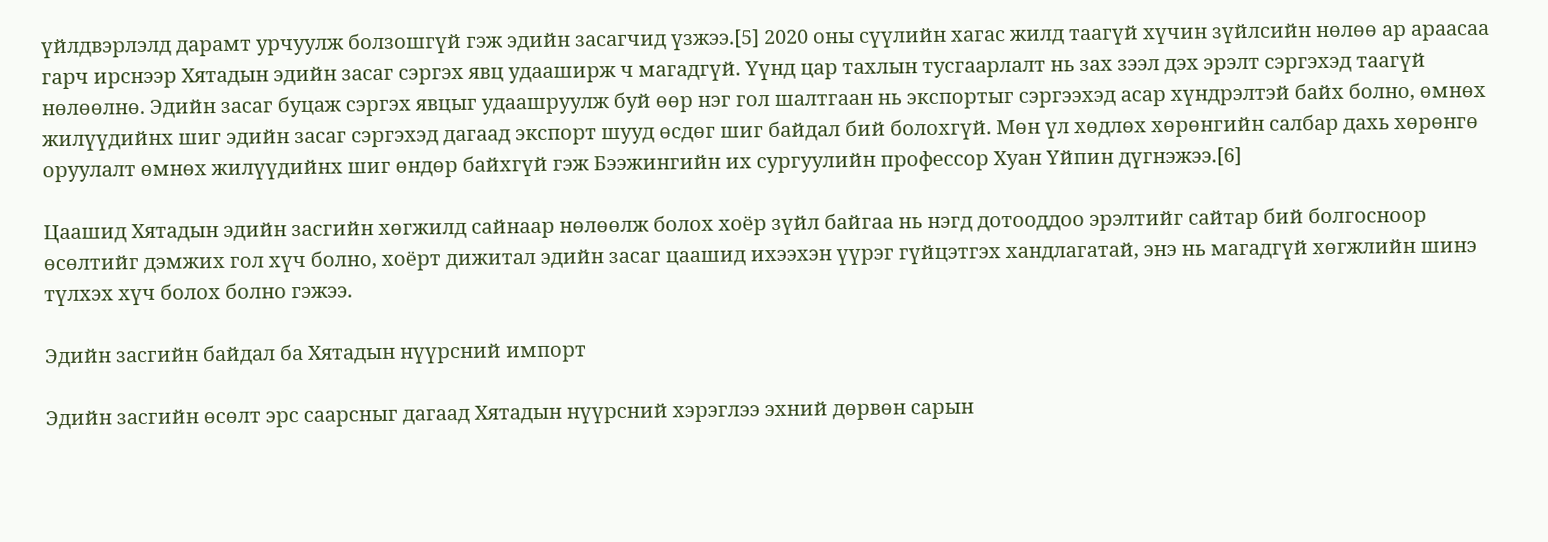үйлдвэрлэлд дарамт урчуулж болзошгүй гэж эдийн засагчид үзжээ.[5] 2020 оны сүүлийн хагас жилд таагүй хүчин зүйлсийн нөлөө ар араасаа гарч ирснээр Хятадын эдийн засаг сэргэх явц удааширж ч магадгүй. Үүнд цар тахлын тусгаарлалт нь зах зээл дэх эрэлт сэргэхэд таагүй нөлөөлнө. Эдийн засаг буцаж сэргэх явцыг удаашруулж буй өөр нэг гол шалтгаан нь экспортыг сэргээхэд асар хүндрэлтэй байх болно, өмнөх жилүүдийнх шиг эдийн засаг сэргэхэд дагаад экспорт шууд өсдөг шиг байдал бий болохгүй. Мөн үл хөдлөх хөрөнгийн салбар дахь хөрөнгө оруулалт өмнөх жилүүдийнх шиг өндөр байхгүй гэж Бээжингийн их сургуулийн профессор Хуан Үйпин дүгнэжээ.[6]

Цаашид Хятадын эдийн засгийн хөгжилд сайнаар нөлөөлж болох хоёр зүйл байгаа нь нэгд дотооддоо эрэлтийг сайтар бий болгосноор өсөлтийг дэмжих гол хүч болно, хоёрт дижитал эдийн засаг цаашид ихээхэн үүрэг гүйцэтгэх хандлагатай, энэ нь магадгүй хөгжлийн шинэ түлхэх хүч болох болно гэжээ.

Эдийн засгийн байдал ба Хятадын нүүрсний импорт

Эдийн засгийн өсөлт эрс саарсныг дагаад Хятадын нүүрсний хэрэглээ эхний дөрвөн сарын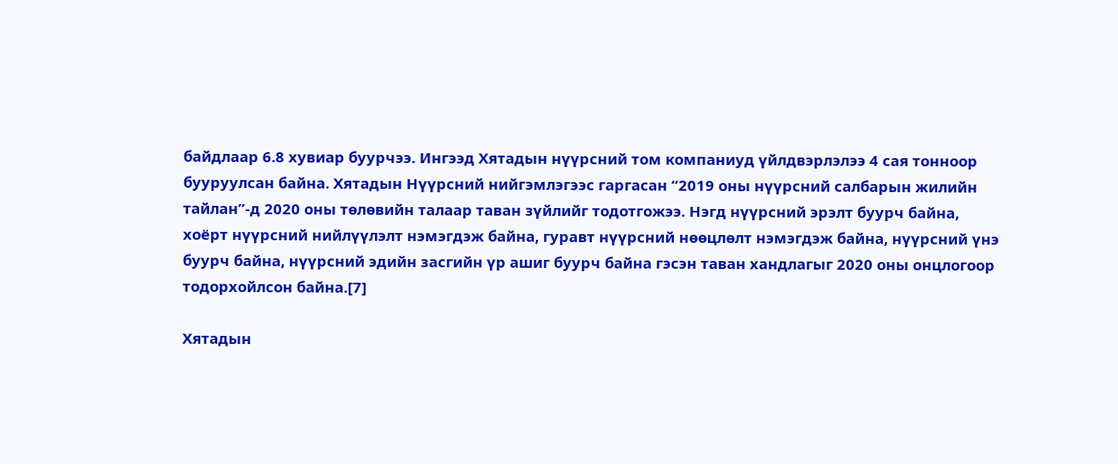байдлаар 6.8 хувиар буурчээ. Ингээд Хятадын нүүрсний том компаниуд үйлдвэрлэлээ 4 сая тонноор бууруулсан байна. Хятадын Нүүрсний нийгэмлэгээс гаргасан “2019 оны нүүрсний салбарын жилийн тайлан”-д 2020 оны төлөвийн талаар таван зүйлийг тодотгожээ. Нэгд нүүрсний эрэлт буурч байна, хоёрт нүүрсний нийлүүлэлт нэмэгдэж байна, гуравт нүүрсний нөөцлөлт нэмэгдэж байна, нүүрсний үнэ буурч байна, нүүрсний эдийн засгийн үр ашиг буурч байна гэсэн таван хандлагыг 2020 оны онцлогоор тодорхойлсон байна.[7]

Хятадын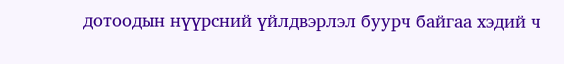дотоодын нүүрсний үйлдвэрлэл буурч байгаа хэдий ч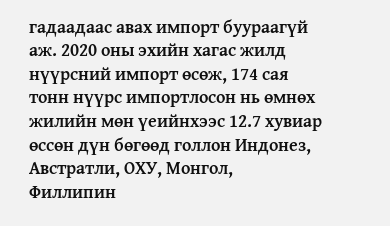гадаадаас авах импорт буураагүй аж. 2020 оны эхийн хагас жилд нүүрсний импорт өсөж, 174 сая тонн нүүрс импортлосон нь өмнөх жилийн мөн үеийнхээс 12.7 хувиар өссөн дүн бөгөөд голлон Индонез, Австратли, ОХУ, Монгол, Филлипин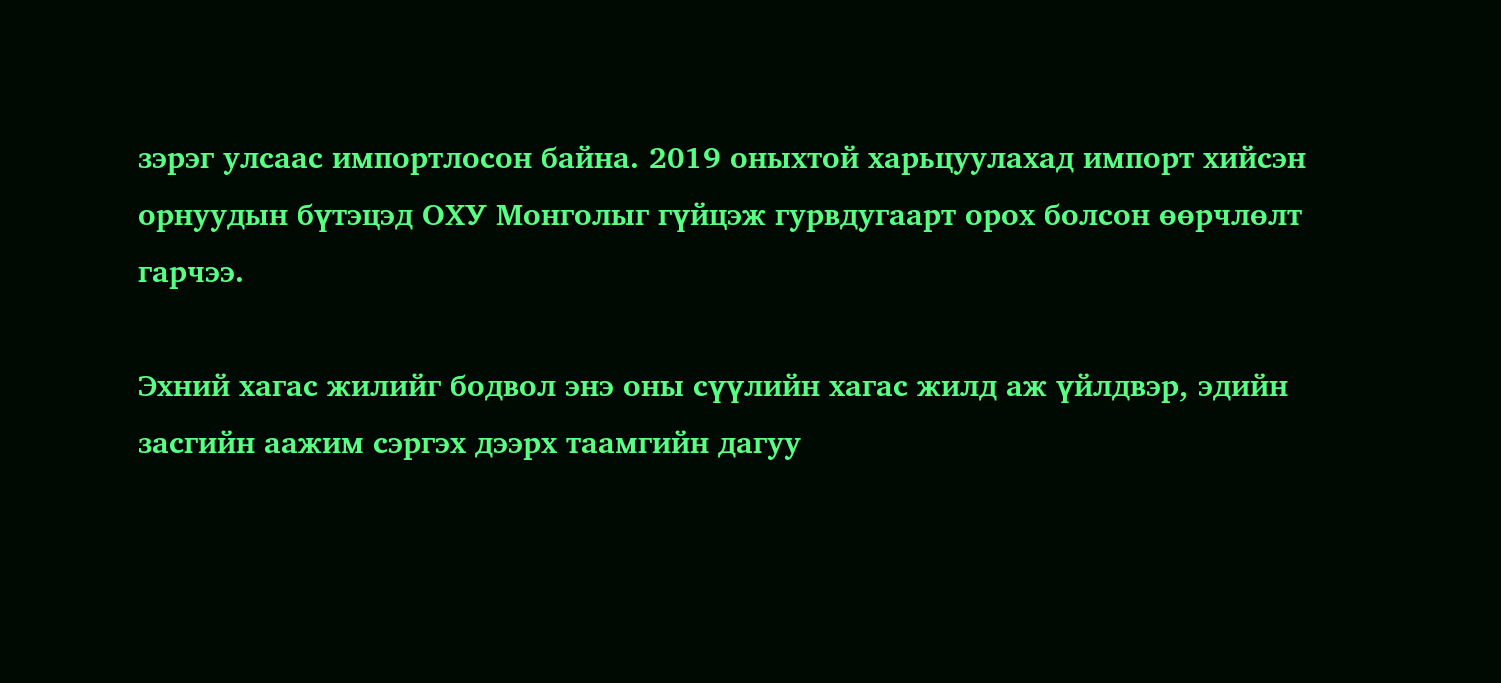зэрэг улсаас импортлосон байна. 2019 оныхтой харьцуулахад импорт хийсэн орнуудын бүтэцэд ОХУ Монголыг гүйцэж гурвдугаарт орох болсон өөрчлөлт гарчээ.

Эхний хагас жилийг бодвол энэ оны сүүлийн хагас жилд аж үйлдвэр, эдийн засгийн аажим сэргэх дээрх таамгийн дагуу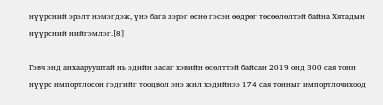нүүрсний эрэлт нэмэгдэж, үнэ бага зэрэг өснө гэсэн өөдрөг төсөөлөлтэй байна Хятадын нүүрсний нийгэмлэг.[8]

Гэвч энд анхаарууштай нь эдийн засаг хэвийн өсөлттэй байсан 2019 онд 300 сая тонн нүүрс импортлосон гэдгийг тооцвол энэ жил хэдийнээ 174 сая тонныг импортлочихоод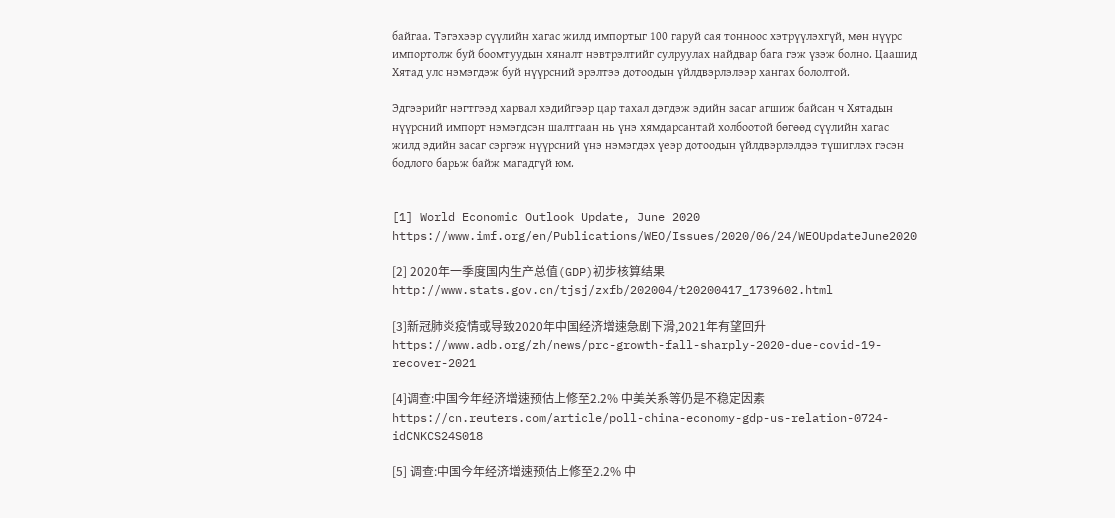байгаа. Тэгэхээр сүүлийн хагас жилд импортыг 100 гаруй сая тонноос хэтрүүлэхгүй, мөн нүүрс импортолж буй боомтуудын хяналт нэвтрэлтийг сулруулах найдвар бага гэж үзэж болно. Цаашид Хятад улс нэмэгдэж буй нүүрсний эрэлтээ дотоодын үйлдвэрлэлээр хангах бололтой.

Эдгээрийг нэгтгээд харвал хэдийгээр цар тахал дэгдэж эдийн засаг агшиж байсан ч Хятадын нүүрсний импорт нэмэгдсэн шалтгаан нь үнэ хямдарсантай холбоотой бөгөөд сүүлийн хагас жилд эдийн засаг сэргэж нүүрсний үнэ нэмэгдэх үеэр дотоодын үйлдвэрлэлдээ түшиглэх гэсэн бодлого барьж байж магадгүй юм.


[1] World Economic Outlook Update, June 2020 https://www.imf.org/en/Publications/WEO/Issues/2020/06/24/WEOUpdateJune2020

[2] 2020年一季度国内生产总值(GDP)初步核算结果http://www.stats.gov.cn/tjsj/zxfb/202004/t20200417_1739602.html

[3]新冠肺炎疫情或导致2020年中国经济增速急剧下滑,2021年有望回升 https://www.adb.org/zh/news/prc-growth-fall-sharply-2020-due-covid-19-recover-2021

[4]调查:中国今年经济增速预估上修至2.2% 中美关系等仍是不稳定因素 https://cn.reuters.com/article/poll-china-economy-gdp-us-relation-0724-idCNKCS24S018

[5] 调查:中国今年经济增速预估上修至2.2% 中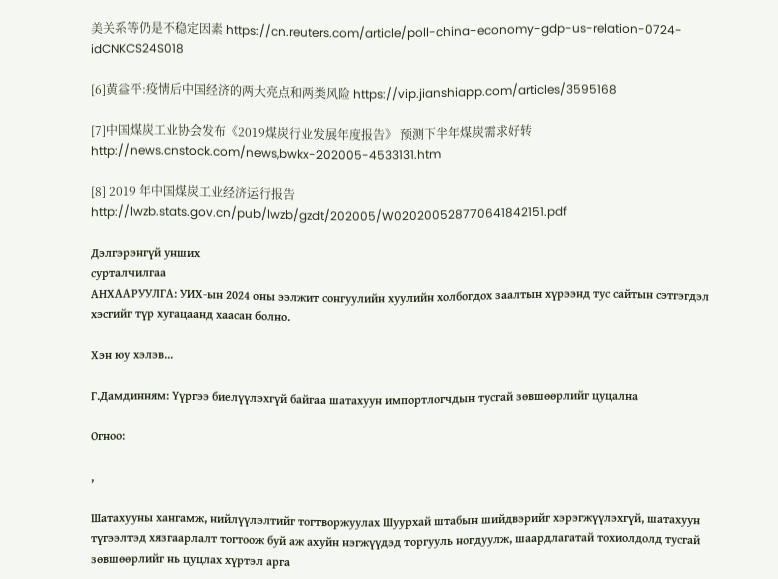美关系等仍是不稳定因素 https://cn.reuters.com/article/poll-china-economy-gdp-us-relation-0724-idCNKCS24S018

[6]黄益平:疫情后中国经济的两大亮点和两类风险 https://vip.jianshiapp.com/articles/3595168

[7]中国煤炭工业协会发布《2019煤炭行业发展年度报告》 预测下半年煤炭需求好转 http://news.cnstock.com/news,bwkx-202005-4533131.htm

[8] 2019 年中国煤炭工业经济运行报告  http://lwzb.stats.gov.cn/pub/lwzb/gzdt/202005/W020200528770641842151.pdf

Дэлгэрэнгүй унших
сурталчилгаа
АНХААРУУЛГА: УИХ-ын 2024 оны ээлжит сонгуулийн хуулийн холбогдох заалтын хүрээнд тус сайтын сэтгэгдэл хэсгийг түр хугацаанд хаасан болно.

Хэн юу хэлэв...

Г.Дамдинням: Үүргээ биелүүлэхгүй байгаа шатахуун импортлогчдын тусгай зөвшөөрлийг цуцална

Огноо:

,

Шатахууны хангамж, нийлүүлэлтийг тогтворжуулах Шуурхай штабын шийдвэрийг хэрэгжүүлэхгүй, шатахуун түгээлтэд хязгаарлалт тогтоож буй аж ахуйн нэгжүүдэд торгууль ногдуулж, шаардлагатай тохиолдолд тусгай зөвшөөрлийг нь цуцлах хүртэл арга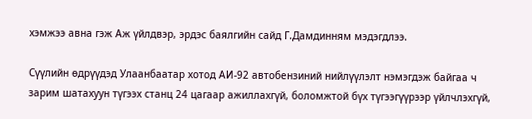хэмжээ авна гэж Аж үйлдвэр, эрдэс баялгийн сайд Г.Дамдинням мэдэгдлээ.

Сүүлийн өдрүүдэд Улаанбаатар хотод АИ-92 автобензиний нийлүүлэлт нэмэгдэж байгаа ч зарим шатахуун түгээх станц 24 цагаар ажиллахгүй, боломжтой бүх түгээгүүрээр үйлчлэхгүй,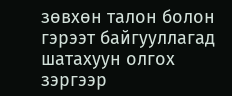зөвхөн талон болон гэрээт байгууллагад шатахуун олгох зэргээр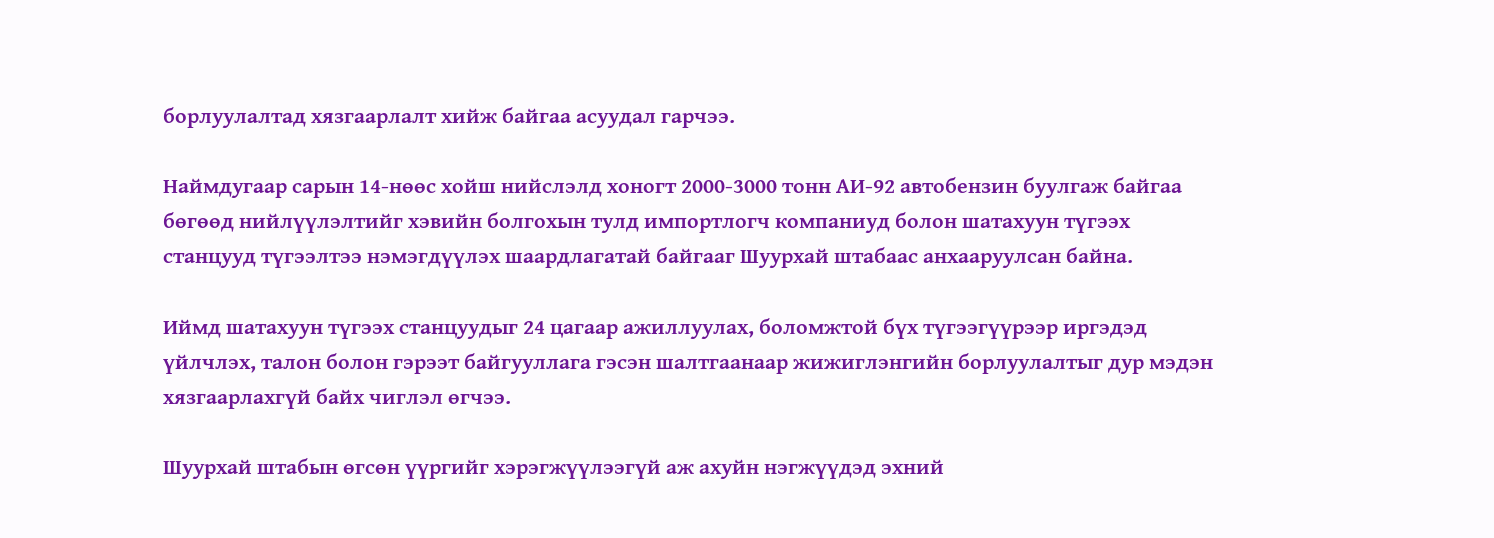борлуулалтад хязгаарлалт хийж байгаа асуудал гарчээ.

Наймдугаар сарын 14-нөөс хойш нийслэлд хоногт 2000-3000 тонн АИ-92 автобензин буулгаж байгаа бөгөөд нийлүүлэлтийг хэвийн болгохын тулд импортлогч компаниуд болон шатахуун түгээх станцууд түгээлтээ нэмэгдүүлэх шаардлагатай байгааг Шуурхай штабаас анхааруулсан байна.

Иймд шатахуун түгээх станцуудыг 24 цагаар ажиллуулах, боломжтой бүх түгээгүүрээр иргэдэд үйлчлэх, талон болон гэрээт байгууллага гэсэн шалтгаанаар жижиглэнгийн борлуулалтыг дур мэдэн хязгаарлахгүй байх чиглэл өгчээ.

Шуурхай штабын өгсөн үүргийг хэрэгжүүлээгүй аж ахуйн нэгжүүдэд эхний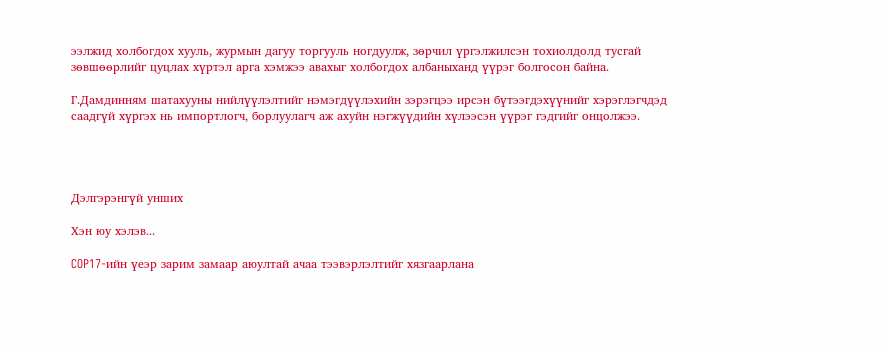ээлжид холбогдох хууль, журмын дагуу торгууль ногдуулж, зөрчил үргэлжилсэн тохиолдолд тусгай зөвшөөрлийг цуцлах хүртэл арга хэмжээ авахыг холбогдох албаныханд үүрэг болгосон байна.

Г.Дамдинням шатахууны нийлүүлэлтийг нэмэгдүүлэхийн зэрэгцээ ирсэн бүтээгдэхүүнийг хэрэглэгчдэд саадгүй хүргэх нь импортлогч, борлуулагч аж ахуйн нэгжүүдийн хүлээсэн үүрэг гэдгийг онцолжээ.




Дэлгэрэнгүй унших

Хэн юу хэлэв...

COP17-ийн үеэр зарим замаар аюултай ачаа тээвэрлэлтийг хязгаарлана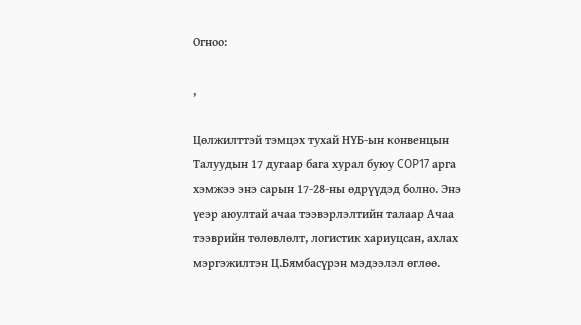Огноо:

,

Цөлжилттэй тэмцэх тухай НҮБ-ын конвенцын Талуудын 17 дугаар бага хурал буюу COP17 арга хэмжээ энэ сарын 17-28-ны өдрүүдэд болно. Энэ үеэр аюултай ачаа тээвэрлэлтийн талаар Ачаа тээврийн төлөвлөлт, логистик хариуцсан, ахлах мэргэжилтэн Ц.Бямбасүрэн мэдээлэл өглөө.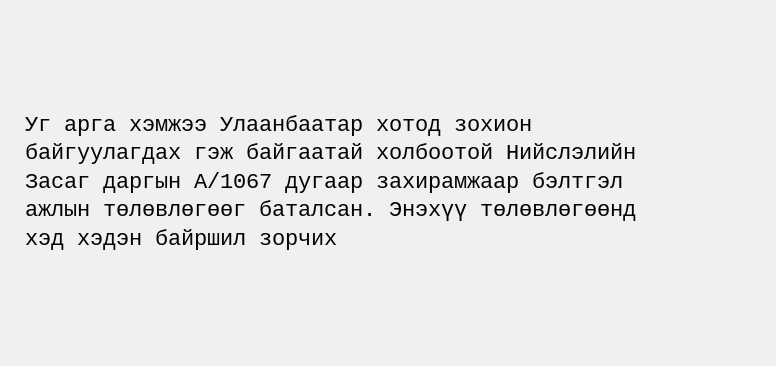Уг арга хэмжээ Улаанбаатар хотод зохион байгуулагдах гэж байгаатай холбоотой Нийслэлийн Засаг даргын А/1067 дугаар захирамжаар бэлтгэл ажлын төлөвлөгөөг баталсан. Энэхүү төлөвлөгөөнд хэд хэдэн байршил зорчих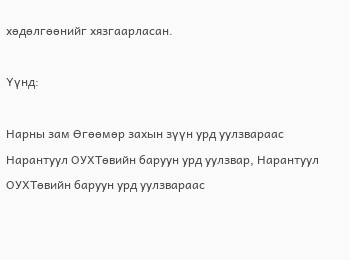хөдөлгөөнийг хязгаарласан.

Үүнд:

Нарны зам Өгөөмөр захын зүүн урд уулзвараас Нарантуул ОУХТөвийн баруун урд уулзвар, Нарантуул ОУХТөвийн баруун урд уулзвараас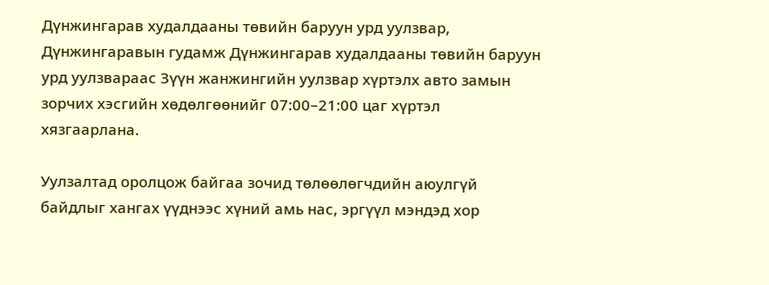Дүнжингарав худалдааны төвийн баруун урд уулзвар, Дүнжингаравын гудамж Дүнжингарав худалдааны төвийн баруун урд уулзвараас Зүүн жанжингийн уулзвар хүртэлх авто замын зорчих хэсгийн хөдөлгөөнийг 07:00–21:00 цаг хүртэл хязгаарлана.

Уулзалтад оролцож байгаа зочид төлөөлөгчдийн аюулгүй байдлыг хангах үүднээс хүний амь нас, эргүүл мэндэд хор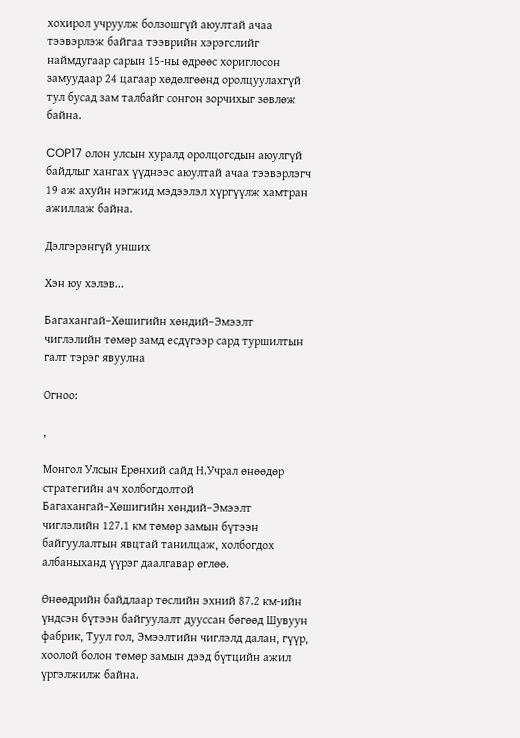хохирол учруулж болзошгүй аюултай ачаа тээвэрлэж байгаа тээврийн хэрэгслийг наймдугаар сарын 15-ны өдрөөс хориглосон замуудаар 24 цагаар хөдөлгөөнд оролцуулахгүй тул бусад зам талбайг сонгон зорчихыг зөвлөж байна.

COP17 олон улсын хуралд оролцогсдын аюулгүй байдлыг хангах үүднээс аюултай ачаа тээвэрлэгч 19 аж ахуйн нэгжид мэдээлэл хүргүүлж хамтран ажиллаж байна.

Дэлгэрэнгүй унших

Хэн юу хэлэв...

Багахангай–Хөшигийн хөндий–Эмээлт чиглэлийн төмөр замд есдүгээр сард туршилтын галт тэрэг явуулна

Огноо:

,

Монгол Улсын Ерөнхий сайд Н.Учрал өнөөдөр стратегийн ач холбогдолтой Багахангай–Хөшигийн хөндий–Эмээлт чиглэлийн 127.1 км төмөр замын бүтээн байгуулалтын явцтай танилцаж, холбогдох албаныханд үүрэг даалгавар өглөө.

Өнөөдрийн байдлаар төслийн эхний 87.2 км-ийн үндсэн бүтээн байгуулалт дууссан бөгөөд Шувуун фабрик, Туул гол, Эмээлтийн чиглэлд далан, гүүр, хоолой болон төмөр замын дээд бүтцийн ажил үргэлжилж байна.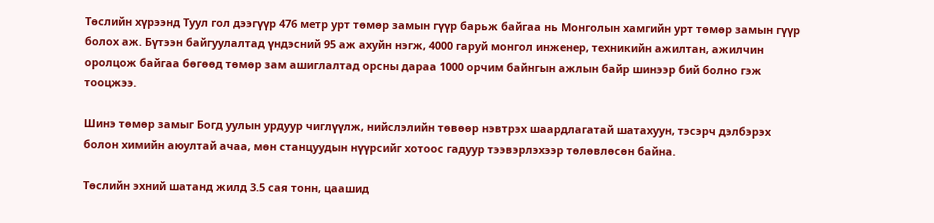Төслийн хүрээнд Туул гол дээгүүр 476 метр урт төмөр замын гүүр барьж байгаа нь Монголын хамгийн урт төмөр замын гүүр болох аж. Бүтээн байгуулалтад үндэсний 95 аж ахуйн нэгж, 4000 гаруй монгол инженер, техникийн ажилтан, ажилчин оролцож байгаа бөгөөд төмөр зам ашиглалтад орсны дараа 1000 орчим байнгын ажлын байр шинээр бий болно гэж тооцжээ.

Шинэ төмөр замыг Богд уулын урдуур чиглүүлж, нийслэлийн төвөөр нэвтрэх шаардлагатай шатахуун, тэсэрч дэлбэрэх болон химийн аюултай ачаа, мөн станцуудын нүүрсийг хотоос гадуур тээвэрлэхээр төлөвлөсөн байна.

Төслийн эхний шатанд жилд 3.5 сая тонн, цаашид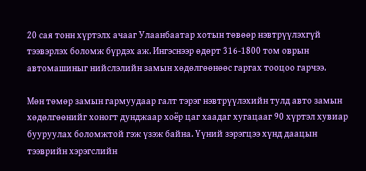20 сая тонн хүртэлх ачааг Улаанбаатар хотын төвөөр нэвтрүүлэхгүй тээвэрлэх боломж бүрдэх аж. Ингэснээр өдөрт 316-1800 том оврын автомашиныг нийслэлийн замын хөдөлгөөнөөс гаргах тооцоо гарчээ.

Мөн төмөр замын гармуудаар галт тэрэг нэвтрүүлэхийн тулд авто замын хөдөлгөөнийг хоногт дунджаар хоёр цаг хаадаг хугацааг 90 хүртэл хувиар бууруулах боломжтой гэж үзэж байна. Үүний зэрэгцээ хүнд даацын тээврийн хэрэгслийн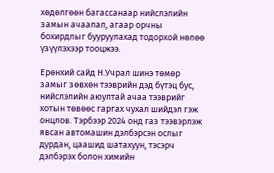хөдөлгөөн багассанаар нийслэлийн замын ачаалал, агаар орчны бохирдлыг бууруулахад тодорхой нөлөө үзүүлэхээр тооцжээ.

Ерөнхий сайд Н.Учрал шинэ төмөр замыг зөвхөн тээврийн дэд бүтэц бус, нийслэлийн аюултай ачаа тээврийг хотын төвөөс гаргах чухал шийдэл гэж онцлов. Тэрбээр 2024 онд газ тээвэрлэж явсан автомашин дэлбэрсэн ослыг дурдан, цаашид шатахуун, тэсэрч дэлбэрэх болон химийн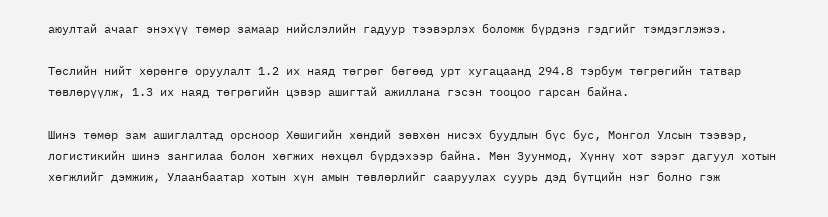аюултай ачааг энэхүү төмөр замаар нийслэлийн гадуур тээвэрлэх боломж бүрдэнэ гэдгийг тэмдэглэжээ.

Төслийн нийт хөрөнгө оруулалт 1.2 их наяд төгрөг бөгөөд урт хугацаанд 294.8 тэрбум төгрөгийн татвар төвлөрүүлж, 1.3 их наяд төгрөгийн цэвэр ашигтай ажиллана гэсэн тооцоо гарсан байна.

Шинэ төмөр зам ашиглалтад орсноор Хөшигийн хөндий зөвхөн нисэх буудлын бүс бус, Монгол Улсын тээвэр, логистикийн шинэ зангилаа болон хөгжих нөхцөл бүрдэхээр байна. Мөн Зуунмод, Хүннү хот зэрэг дагуул хотын хөгжлийг дэмжиж, Улаанбаатар хотын хүн амын төвлөрлийг сааруулах суурь дэд бүтцийн нэг болно гэж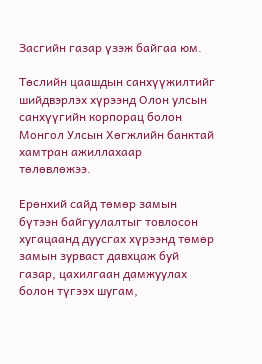Засгийн газар үзэж байгаа юм.

Төслийн цаашдын санхүүжилтийг шийдвэрлэх хүрээнд Олон улсын санхүүгийн корпорац болон Монгол Улсын Хөгжлийн банктай хамтран ажиллахаар төлөвлөжээ.

Ерөнхий сайд төмөр замын бүтээн байгуулалтыг товлосон хугацаанд дуусгах хүрээнд төмөр замын зурваст давхцаж буй газар, цахилгаан дамжуулах болон түгээх шугам,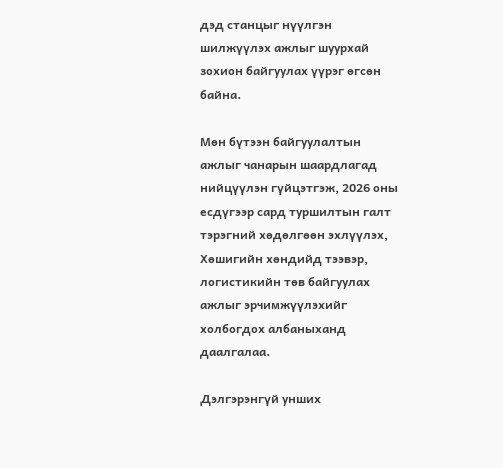дэд станцыг нүүлгэн шилжүүлэх ажлыг шуурхай зохион байгуулах үүрэг өгсөн байна.

Мөн бүтээн байгуулалтын ажлыг чанарын шаардлагад нийцүүлэн гүйцэтгэж, 2026 оны есдүгээр сард туршилтын галт тэрэгний хөдөлгөөн эхлүүлэх, Хөшигийн хөндийд тээвэр, логистикийн төв байгуулах ажлыг эрчимжүүлэхийг холбогдох албаныханд даалгалаа.

Дэлгэрэнгүй унших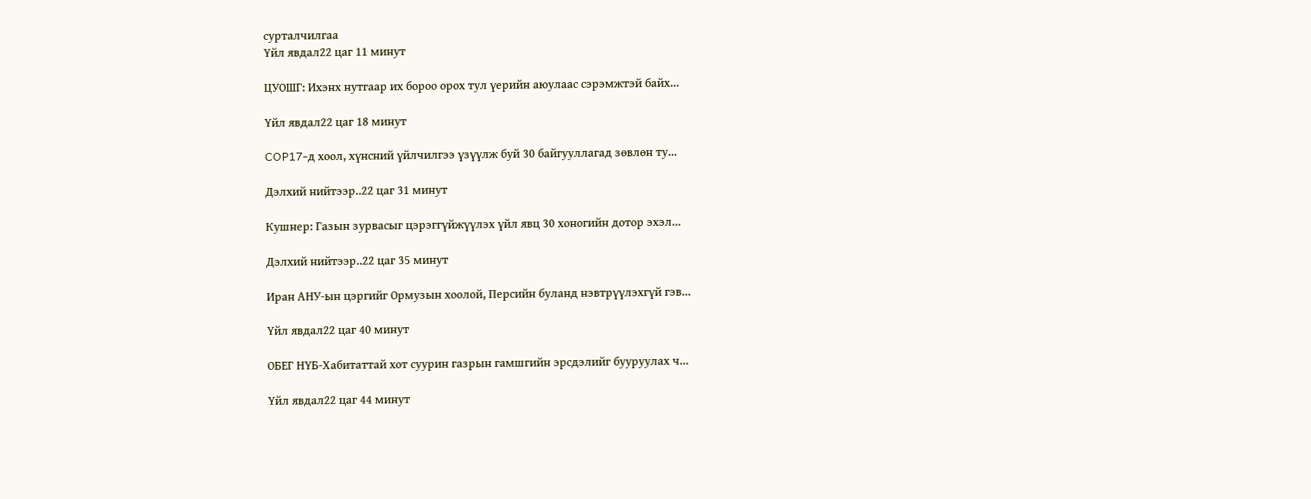сурталчилгаа
Үйл явдал22 цаг 11 минут

ЦУОШГ: Ихэнх нутгаар их бороо орох тул үерийн аюулаас сэрэмжтэй байх...

Үйл явдал22 цаг 18 минут

COP17-д хоол, хүнсний үйлчилгээ үзүүлж буй 30 байгууллагад зөвлөн ту...

Дэлхий нийтээр..22 цаг 31 минут

Кушнер: Газын зурвасыг цэрэггүйжүүлэх үйл явц 30 хоногийн дотор эхэл...

Дэлхий нийтээр..22 цаг 35 минут

Иран АНУ-ын цэргийг Ормузын хоолой, Персийн буланд нэвтрүүлэхгүй гэв...

Үйл явдал22 цаг 40 минут

ОБЕГ НҮБ-Хабитаттай хот суурин газрын гамшгийн эрсдэлийг бууруулах ч...

Үйл явдал22 цаг 44 минут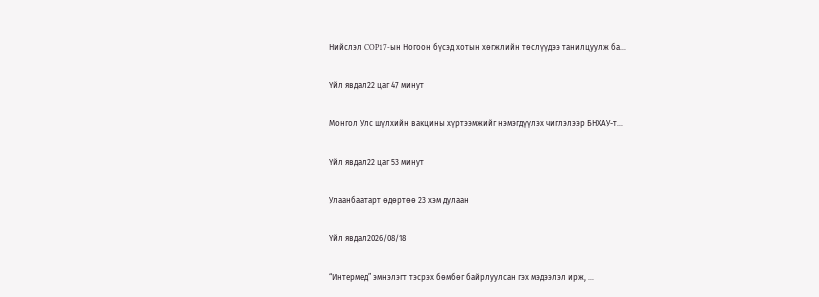Нийслэл COP17-ын Ногоон бүсэд хотын хөгжлийн төслүүдээ танилцуулж ба...

Үйл явдал22 цаг 47 минут

Монгол Улс шүлхийн вакцины хүртээмжийг нэмэгдүүлэх чиглэлээр БНХАУ-т...

Үйл явдал22 цаг 53 минут

Улаанбаатарт өдөртөө 23 хэм дулаан

Үйл явдал2026/08/18

“Интермед” эмнэлэгт тэсрэх бөмбөг байрлуулсан гэх мэдээлэл ирж, ...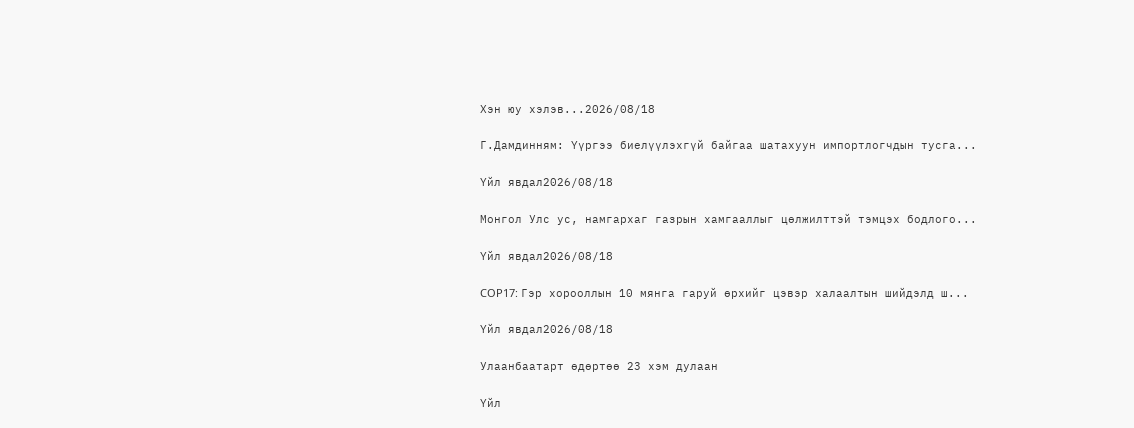Хэн юу хэлэв...2026/08/18

Г.Дамдинням: Үүргээ биелүүлэхгүй байгаа шатахуун импортлогчдын тусга...

Үйл явдал2026/08/18

Монгол Улс ус, намгархаг газрын хамгааллыг цөлжилттэй тэмцэх бодлого...

Үйл явдал2026/08/18

COP17: Гэр хорооллын 10 мянга гаруй өрхийг цэвэр халаалтын шийдэлд ш...

Үйл явдал2026/08/18

Улаанбаатарт өдөртөө 23 хэм дулаан

Үйл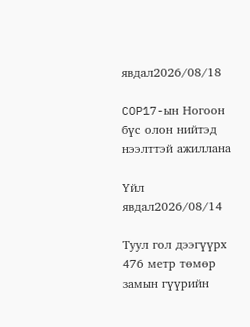явдал2026/08/18

COP17-ын Ногоон бүс олон нийтэд нээлттэй ажиллана

Үйл явдал2026/08/14

Туул гол дээгүүрх 476 метр төмөр замын гүүрийн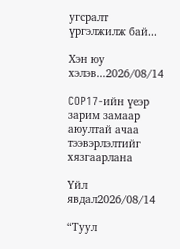угсралт үргэлжилж бай...

Хэн юу хэлэв...2026/08/14

COP17-ийн үеэр зарим замаар аюултай ачаа тээвэрлэлтийг хязгаарлана

Үйл явдал2026/08/14

“Туул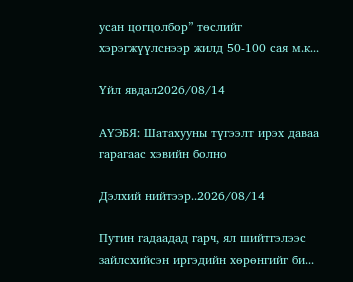усан цогцолбор” төслийг хэрэгжүүлснээр жилд 50-100 сая м.к...

Үйл явдал2026/08/14

АҮЭБЯ: Шатахууны түгээлт ирэх даваа гарагаас хэвийн болно

Дэлхий нийтээр..2026/08/14

Путин гадаадад гарч, ял шийтгэлээс зайлсхийсэн иргэдийн хөрөнгийг би...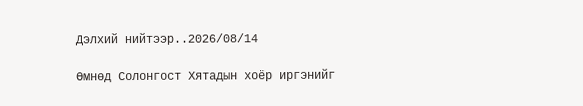Дэлхий нийтээр..2026/08/14

Өмнөд Солонгост Хятадын хоёр иргэнийг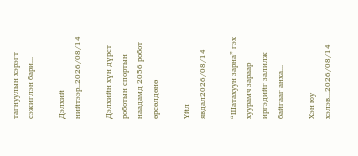тагнуулын хэрэгт сэжиглэн бари...

Дэлхий нийтээр..2026/08/14

Дэлхийн хүн дүрст роботын спортын наадамд 2056 робот өрсөлдөнө

Үйл явдал2026/08/14

“Шатахуун зарна” гэх хуурамч зараар иргэдийг залилж байгааг анха...

Хэн юу хэлэв...2026/08/14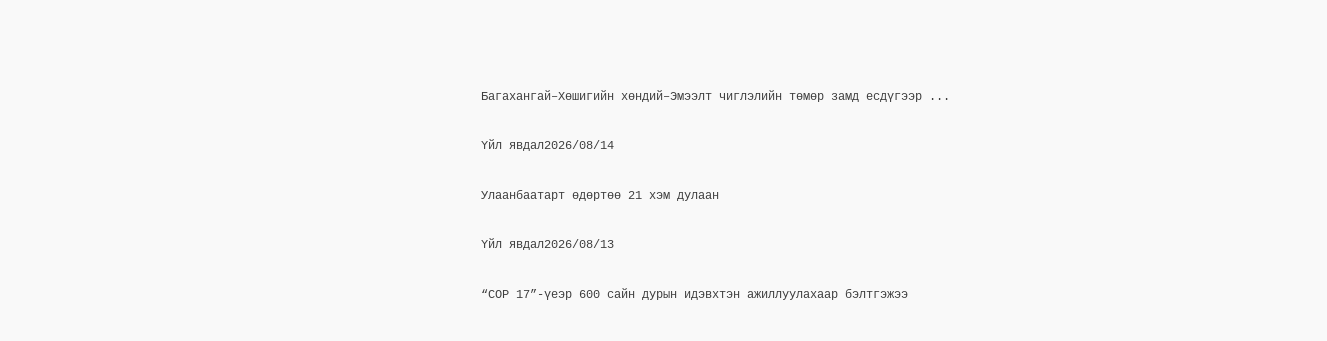Багахангай–Хөшигийн хөндий–Эмээлт чиглэлийн төмөр замд есдүгээр ...

Үйл явдал2026/08/14

Улаанбаатарт өдөртөө 21 хэм дулаан

Үйл явдал2026/08/13

“СОР 17”-үеэр 600 сайн дурын идэвхтэн ажиллуулахаар бэлтгэжээ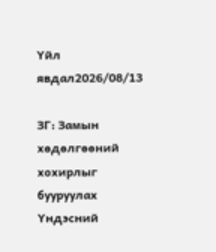Үйл явдал2026/08/13

ЗГ: Замын хөдөлгөөний хохирлыг бууруулах Үндэсний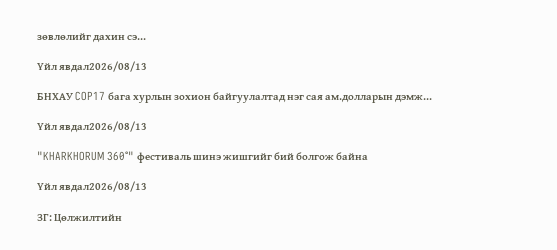зөвлөлийг дахин сэ...

Үйл явдал2026/08/13

БНХАУ COP17 бага хурлын зохион байгуулалтад нэг сая ам.долларын дэмж...

Үйл явдал2026/08/13

"KHARKHORUM 360°" фестиваль шинэ жишгийг бий болгож байна

Үйл явдал2026/08/13

ЗГ: Цөлжилтийн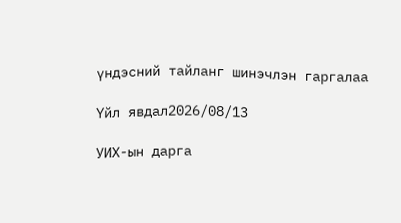үндэсний тайланг шинэчлэн гаргалаа

Үйл явдал2026/08/13

УИХ-ын дарга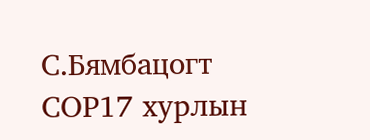С.Бямбацогт СОР17 хурлын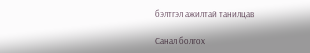бэлтгэл ажилтай танилцав

Санал болгох